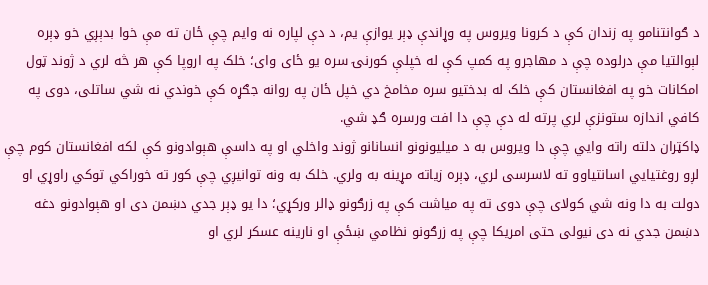د ګوانتنامو په زندان کې د کرونا ویروس په وړاندې ډېر یوازې یم، د دې لپاره نه وایم چې ځان ته مې خوا بدېږي خو ډېره لېوالتیا مې درلوده چې د مهاجرو په کمپ کې له خپلې کورنۍ سره یو ځای وای؛ خلک په اروپا کې هر څه لري د ژوند ټول امکانات خو په افغانستان کې خلک له بدختیو سره مخامخ دي خپل ځان په روانه جګړه کې خوندي نه شي ساتلی، دوی په کافي اندازه ستونزې لري پرته له دې چې دا افت ورسره ګډ شي.
ډاکټران دلته راته وایي چې دا ویروس به د میلیونونو انسانانو ژوند واخلي او په داسې هېوادونو کې لکه افغانستان کوم چې لږو روغتیايي اسانتياوو ته لاسرسی لري، ډېره زیاته مړينه به ولري. خلک به ونه توانیږي چې کور ته خوراکي توکي راوړي او دولت به دا ونه شي کولای چې دوی ته په میاشت کې په زرګونو ډالر ورکړي؛ دا یو ډېر جدي دښمن دی او هېوادونو دغه دښمن جدي نه دی نیولی حتی امریکا چې په زرګونو نظامي ښځې او نارينه عسکر لري او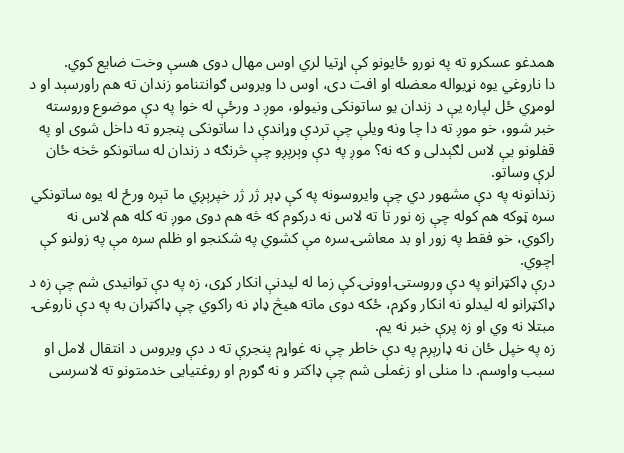همدغو عسکرو ته په نورو ځایونو کې اړتیا لري اوس مهال دوی هسې وخت ضایع کوي.
دا ناروغي یوه نړیواله معضله او افت دی، اوس دا ویروس ګوانتنامو زندان ته هم راورسېد او د لومړي ځل لپاره یې د زندان یو ساتونکی ونیولو، موږ د ورځې له خوا په دې موضوع وروسته خبر شوو، خو موږ ته دا چا ونه ویلې چې تردې وړاندې دا ساتونکی پنجرو ته داخل شوی او په قفلونو یې لاس لګېدلی و که نه؟ موږ په دې وېرېږو چې څرنګه د زندان له ساتونکو څخه ځان لرې وساتو.
زندانونه په دې مشهور دي چې وایروسونه په کې ډېر ژر ژر خپرېږي ما تېره ورځ له یوه ساتونکي سره ټوکه هم کوله چې زه نور تا ته لاس نه درکوم که څه هم دوی موږ ته کله هم لاس نه راکوي، خو فقط په زور او بد معاشۍ سره مې کشوي په شکنجو او ظلم سره مې په زولنو کې اچوي.
درې ډاکټرانو په دې وروستۍ اوونۍ کې زما له لیدنې انکار کړی، زه په دې توانیدی شم چې زه د ډاکټرانو له لیدلو نه انکار وکړم، ځکه دوی ماته هیڅ ډاډ نه راکوي چې ډاکټران به په دې ناروغۍ مبتلا نه وي او زه پرې خبر نه یم.
زه په خپل ځان نه ډارېږم په دې خاطر چې نه غواړم پنجرې ته د دې ویروس د انتقال لامل او سبب واوسم. دا منلی او زغملی شم چې ډاکتر و نه ګورم او روغتیایی خدمتونو ته لاسرسی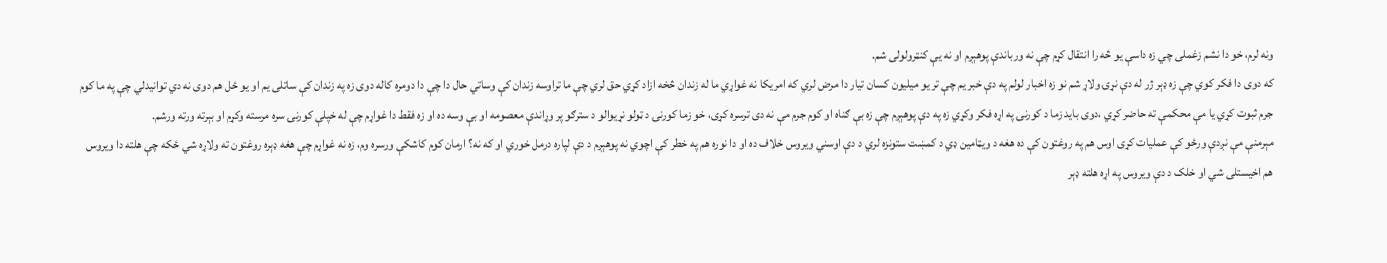ونه لرم، خو دا نشم زغملی چي زه داسې یو څه را انتقال کړم چې نه ورباندې پوهېږم او نه یې کنټرولولی شم.
که دوی دا فکر کوي چې زه ډېر ژر له دې نړۍ ولاړ شم نو زه اخبار لولم په دې خبر یم چې تر یو میلیون کسان تیار دا مرض لري که امریکا نه غواړي ما له زندان څخه ازاد کړي حق لري چې ما تراوسه زندان کې وساتي حال دا چې دا دومره کاله دوی زه په زندان کې ساتلی یم او یو ځل هم دوی نه دي توانیدلي چې په ما کوم جرم ثبوت کړي یا مې محکمې ته حاضر کړي ،دوی باید زما د کورنۍ په اړه فکر وکړي زه په دې پوهېږم چې زه بې ګناه او کوم جرم مې نه دی ترسره کړی، خو زما کورنۍ د ټولو نړیوالو د سترګو پر وړاندې معصومه او بې وسه ده او زه فقط دا غواړم چې له خپلې کورنۍ سره مرسته وکړم او بېرته ورته ورشم.
مېرمنې مې نږدې ورځو کې عملیات کړی اوس هم په روغتون کې ده هغه د ویټامین ډي د کمښت ستونزه لري د دې اوسني ویروس خلاف ده او دا نوره هم په خطر کې اچوي نه پوهېږم د دې لپاره درمل خوري او که نه؟ ارمان کوم کاشکې ورسره وم، زه نه غواړم چې هغه ډېره روغتون ته ولاړه شي ځکه چې هلته دا ویروس هم اخیستلی شي او خلک د دې ویروس په اړه هلته ډېر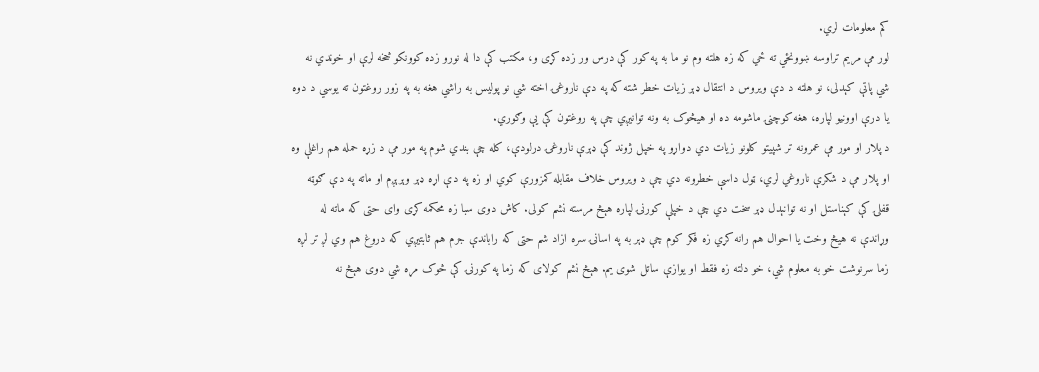کم معلومات لري.
لور مې مریم تراوسه ښوونځي ته ځي که زه هلته وم نو ما به په کور کې درس ور زده کړی و، مکتب کې دا له نورو زده کوونکو څخه لرې او خوندي نه شي پاتې کېدلی، نو هلته د دې ویروس د انتقال ډېر زیات خطر شته که په دې ناروغۍ اخته شي نو پولیس به راشي هغه به په زور روغتون ته یوسي د دوه یا درې اوونیو لپاره، هغه کوچنۍ ماشومه ده او هیڅوک به ونه توانیږي چې په روغتون کې یې وګوري.
د پلار او مور مې عمرونه تر شپیتو کلونو زیات دي دواړو په خپل ژوند کې ډېرې ناروغۍ درلودې، کله چې بندي شوم په مور مې د زړه حمله هم راغلې وه او پلار مې د شکرې ناروغي لري، ټول داسې خطرونه دي چې د ویروس خلاف مقابله کمزورې کوي او زه په دې اړه ډېر وېرېږم او ماته په دې ګوټه قفلۍ کې کېناستل او نه توانېدل ډېر سخت دي چې د خپلې کورنۍ لپاره هېڅ مرسته نشم کولی. کاش دوی سبا زه محکمه کړی وای حتی که ماته له وړاندې نه هیڅ وخت یا احوال هم رانه کړي زه فکر کوم چې ډېر به په اسانۍ سره ازاد شم حتی که راباندې جرم هم ثابتیږي که دروغ هم وي لږ تر لږه زما سرنوشت خو به معلوم شي، خو دلته زه فقط او یوازې ساتل شوی یم. هېڅ نشم کولای که زما په کورنۍ کې څوک مړه شي دوی هېڅ نه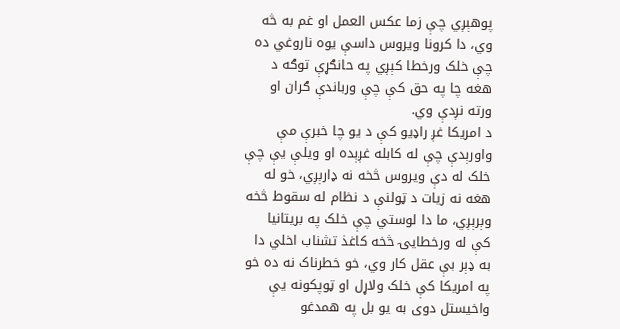پوهېږي چې زما عکس العمل او غم به څه وي، دا کرونا ویروس داسې یوه ناروغي ده چې خلک ورخطا کېږي په حانګړې توګه د هغه چا په حق کې چې ورباندې ګران او ورته نږدې وي.
د امریکا غږ راډیو کې د یو چا خبرې مې واورېدې چې له کابله غږېده او ویلې يې چې خلک له دې ویروس څخه نه ډارېږي، خو له هغه نه زیات د ټولنې د نظام له سقوط څخه وېرېږي، ما دا لوستي چې خلک په بریتانیا کې له ورخطایۍ څخه کاغذ تشناب اخلي دا به ډېر بې عقل کار وي، خو خطرناک نه ده خو په امریکا کې خلک ولاړل او ټوپکونه یې واخیستل دوی به یو بل په همدغو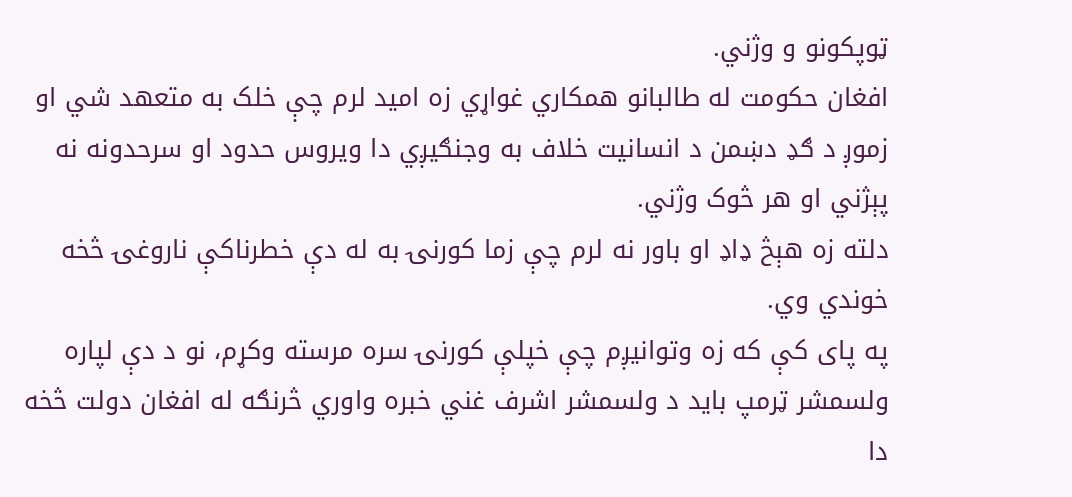ټوپکونو و وژني.
افغان حکومت له طالبانو همکاري غواړي زه امید لرم چې خلک به متعهد شي او زموږ د ګډ دښمن د انسانیت خلاف به وجنګیږي دا ویروس حدود او سرحدونه نه پېژني او هر څوک وژني.
دلته زه هېڅ ډاډ او باور نه لرم چې زما کورنۍ به له دې خطرناکې ناروغۍ څخه خوندي وي.
په پای کې که زه وتوانیږم چې خپلې کورنۍ سره مرسته وکړم، نو د دې لپاره ولسمشر ټرمپ باید د ولسمشر اشرف غني خبره واوري څرنګه له افغان دولت څخه دا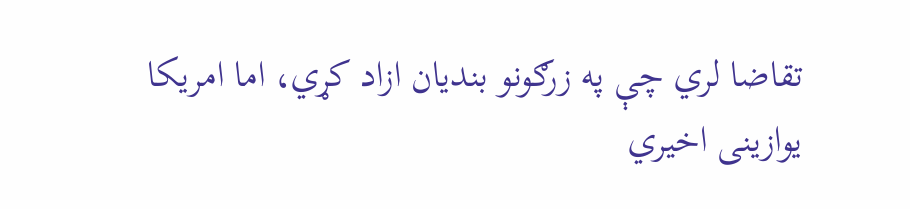تقاضا لري چې په زرګونو بندیان ازاد کړي، اما امریکا یوازینی اخیري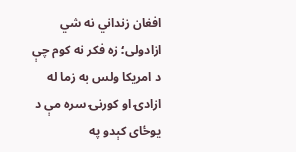افغان زنداني نه شي ازادولی؛ زه فکر نه کوم چې د امریکا ولس به زما له ازادۍ او کورنۍ سره مې د یوځای کېدو په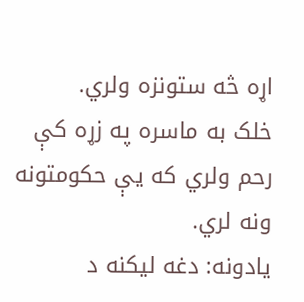اړه څه ستونزه ولري.
خلک به ماسره په زړه کې رحم ولري که یې حکومتونه ونه لري.
يادونه: دغه ليکنه د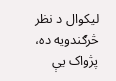ليکوال د نظر څرګندويه ده، پژواک يې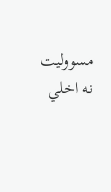مسووليت نه اخلي